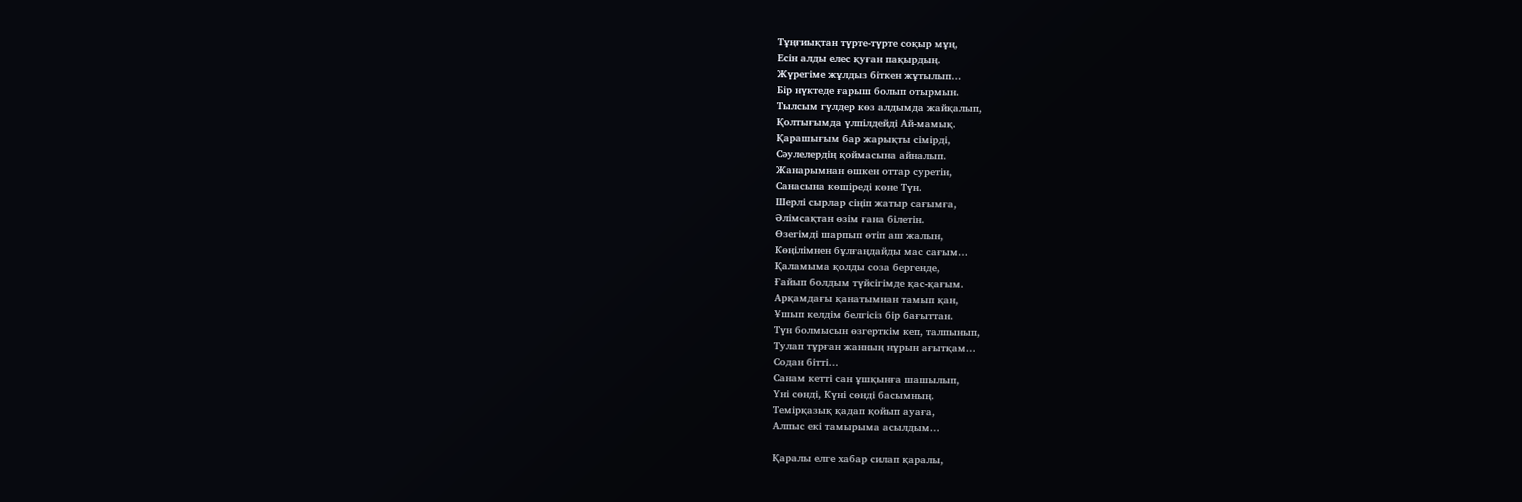Тұңғиықтан түрте-түрте соқыр мұң,
Есін алды елес қуған пақырдың.
Жүрегіме жұлдыз біткен жұтылып…
Бір нүктеде ғарыш болып отырмын.
Тылсым гүлдер көз алдымда жайқалып,
Қолтығымда үлпілдейді Ай-мамық.
Қарашығым бар жарықты сімірді,
Сәулелердің қоймасына айналып.
Жанарымнан өшкен оттар суретін,
Санасына көшіреді көне Түн.
Шерлі сырлар сіңіп жатыр сағымға,
Әлімсақтан өзім ғана білетін.
Өзегімді шарпып өтіп аш жалын,
Көңілімнен бұлғаңдайды мас сағым…
Қаламыма қолды соза бергенде,
Ғайып болдым түйсігімде қас-қағым.
Арқамдағы қанатымнан тамып қан,
Ұшып келдім белгісіз бір бағыттан.
Түн болмысын өзгерткім кеп, талпынып,
Тулап тұрған жанның нұрын ағытқам…
Содан бітті…
Санам кетті сан ұшқынға шашылып,
Үні сөнді, Күні сөнді басымның.
Темірқазық қадап қойып ауаға,
Алпыс екі тамырыма асылдым…

Қаралы елге хабар силап қаралы,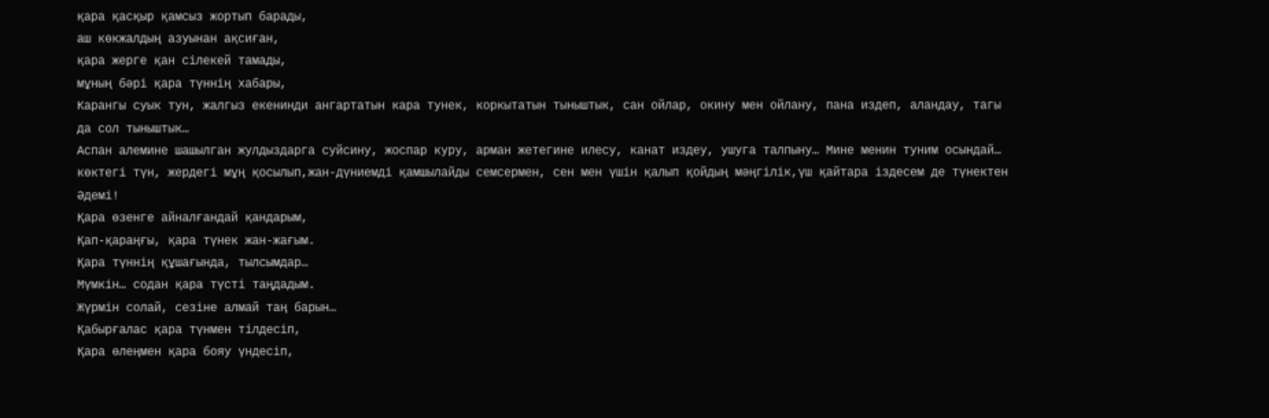қара қасқыр қамсыз жортып барады,
аш көкжалдың азуынан ақсиған,
қара жерге қан сілекей тамады,
мұның бәрі қара түннің хабары,
Карангы суык тун, жалгыз екенинди ангартатын кара тунек, коркытатын тыныштык, сан ойлар, окину мен ойлану, пана издеп, аландау, тагы да сол тыныштык…
Аспан алемине шашылган жулдыздарга суйсину, жоспар куру, арман жетегине илесу, канат издеу, ушуга талпыну… Мине менин туним осындай…
көктегі түн, жердегі мұң қосылып,жан-дүниемді қамшылайды семсермен, сен мен үшін қалып қойдың мәңгілік,үш қайтара іздесем де түнектен
Әдемі!
Қара өзенге айналғандай қандарым,
Қап-қараңғы, қара түнек жан-жағым.
Қара түннің құшағында, тылсымдар…
Мүмкін… содан қара түсті таңдадым.
Жүрмін солай, сезіне алмай таң барын…
Қабырғалас қара түнмен тілдесіп,
Қара өлеңмен қара бояу үндесіп,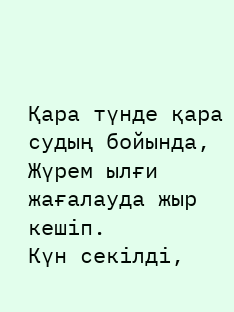Қара түнде қара судың бойында,
Жүрем ылғи жағалауда жыр кешіп.
Күн секілді,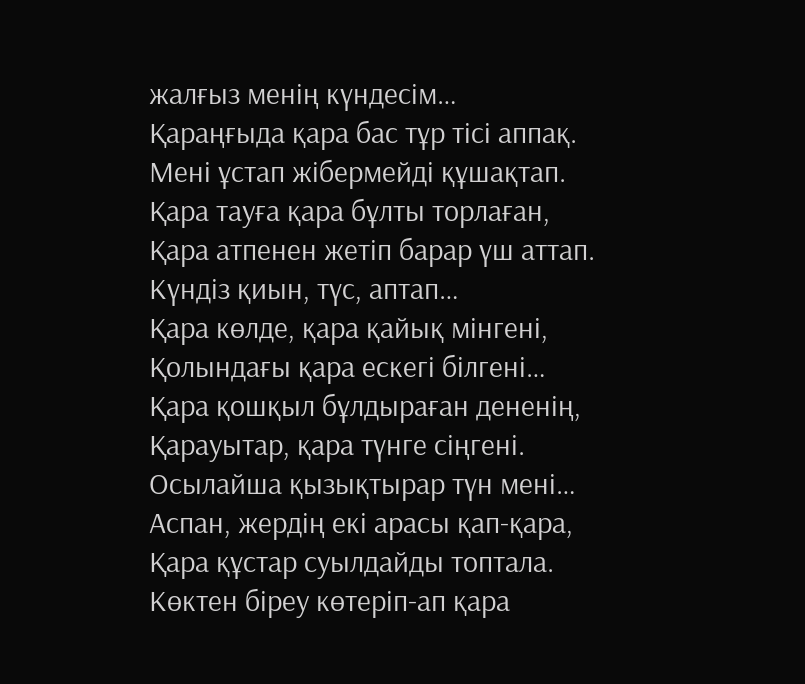жалғыз менің күндесім…
Қараңғыда қара бас тұр тісі аппақ.
Мені ұстап жібермейді құшақтап.
Қара тауға қара бұлты торлаған,
Қара атпенен жетіп барар үш аттап.
Күндіз қиын, түс, аптап…
Қара көлде, қара қайық мінгені,
Қолындағы қара ескегі білгені…
Қара қошқыл бұлдыраған дененің,
Қарауытар, қара түнге сіңгені.
Осылайша қызықтырар түн мені…
Аспан, жердің екі арасы қап-қара,
Қара құстар суылдайды топтала.
Көктен біреу көтеріп-ап қара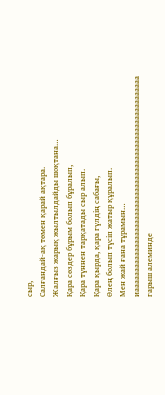сыр,
Салғандай-ақ төмен қарай ақтара.
Жалғыз жарық жылтылдайды шоқтана…
Қара сөздер бұрым болып бұралып,
Қара түннен тарқатады сыр алып.
Қара қырда, қара гүлдің сабағы,
Өлең болып түсіп жатыр құралып.
Мен жай ғана тұрамын…
иаааааааааааааааааааааааааааааааааааааааааааааааааааааа
гарыш алеминде